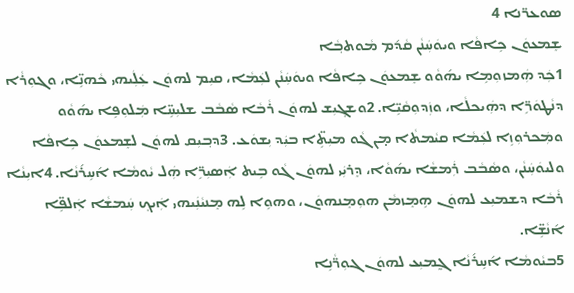ܣܘܥܪ̈ܢܐ 4
ܫܸܡܥܘܿܢ ܟܹܐܦܵܐ ܘܝܘܿܚܲܢܵܢ ܩܵܕ݇ܡ ܡܵܘܬܒ݂ܵܐ
1ܟܲܕ ܗܲܡܙܘܼܡܹܐ ܝܗ݇ܘܵܘ ܫܸܡܥܘܿܢ ܟܹܐܦܵܐ ܘܝܘܿܚܲܢܵܢ ܠܥܲܡܵܐ، ܩܝܼܡ ܠܗܘܿܢ ܥܲܠܲܝܗܝ ܟܵܗܢܹ̈ܐ، ܘܓܘܼܪܵܐ ܕܢܵܛܘܿܪܹ̈ܐ ܕܗܲܝܟܠܵܐ، ܘܙܲܕܘܼܩܵܝܹ̈ܐ. 2ܘܫܓ݂ܝܼܫ ܠܗܘܿܢ ܪܵܒܵܐ ܣܵܒܵܒ ܫܠܝܼܚܹ̈ܐ ܡܲܠܘܼܦܹܐ ܝܗ݇ܘܵܘ ܘܡܲܟܪܘܼܙܹܐ ܠܥܲܡܵܐ ܩܝܵܡܬܵܐ ܡ̣ܢ ܓܵܘ ܡܝܼܬܹ̈ܐ ܒܝܲܕ ܝܼܫܘܿܥ. 3ܕܒ݂ܝܼܩ ܠܗܘܿܢ ܠܫܸܡܥܘܿܢ ܟܹܐܦܵܐ ܘܠܝܘܿܚܲܢܵܢ، ܘܣܵܒܵܒ ܪܲܡܫܵܐ ܝܗ݇ܘܵܐ، ܕܸܪܝܲܝ ܠܗܘܿܢ ܓܵܘ ܒܹܝܬ ܐܲܣܝܼܪܹ̈ܐ ܗܲܠ ܝܵܘܡܵܐ ܐ݇ܚܹܪ݇ܢܵܐ. 4ܐܝܼܢܵܐ ܪܵܒܵܐ ܕܫܡܝܼܥ ܠܗܘܿܢ ܗܹܡܸܙܡܵܢ ܗܘܼܡܸܢܗܘܿܢ، ܘܗܘܹܐ ܠܹܗ ܡܸܢܝܵܢܲܝܗܝ ܐܲܝܟ݂ ܚܲܡܫܵܐ ܐܲܠܦܹ̈ܐ ܐ݇ܢܵܫܹ̈ܐ.
5ܒܝܵܘܡܵܐ ܐ݇ܚܹܪ݇ܢܵܐ ܓ̰ܡܝܼܥ ܠܗܘܿܢ ܓܘܼܪ̈ܵܢܹܐ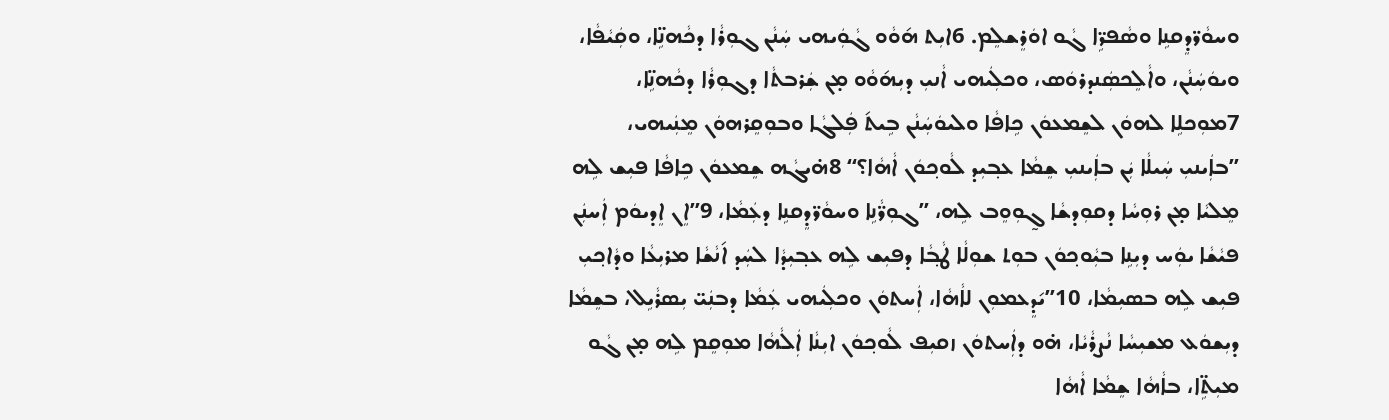ܘܚܘܵܪ̈ܕܸܩܢܹܐ ܘܣܵܦܪܹ̈ܐ ܓܵܘ ܐܘܿܪܸܫܠܸܡ. 6ܐܝܼܬ ܗ݇ܘܵܘ ܓܵܘܲܝܗܝ ܚܲܢܵܢ ܓܘܼܪܵܐ ܕܟܵܗܢܹ̈ܐ، ܘܩܲܝܵܦܵܐ، ܘܝܘܿܚܲܢܵܢ، ܘܐܵܠܸܟܣܲܢܕܪܘܿܣ، ܘܟܠܲܝܗܝ ܐܵܢܝܼ ܕܝܼܗ݇ܘܵܘ ܡ̣ܢ ܫܲܪܒܬܵܐ ܕܓܘܼܪܵܐ ܕܟܵܗܢܹ̈ܐ، 7ܡܘܼܟܠܹܐ ܠܗܘܿܢ ܠܫܸܡܥܘܿܢ ܟܹܐܦܵܐ ܘܠܝܘܿܚܲܢܵܢ ܒܹܝܬ݇ ܦܲܠܓܵܐ ܘܒܘܼܩܸܪܗܘܿܢ ܡܸܢܲܝܗܝ، ”ܒܐܲܝܢܝܼ ܚܲܝܠܵܐ ܝܲܢ ܒܐܲܝܢܝܼ ܫܸܡܵܐ ܥܒ݂ܝܼܕ ܠܵܘܟ݂ܘܿܢ ܐܵܗܵܐ؟“ 8ܗ̇ܝܓܵܗ ܫܸܡܥܘܿܢ ܟܹܐܦܵܐ ܦܝܼܫ ܠܹܗ ܡܸܠܝܵܐ ܡ̣ܢ ܪܘܼܚܵܐ ܕܩܘܼܕܫܵܐ ܓ̰ܘܼܘܸܒ ܠܹܗ، ”ܓܘܼܪ̈ܵܢܹܐ ܘܚܘܵܪ̈ܕܸܩܢܹܐ ܕܥܲܡܵܐ، 9”ܐܸܢ ܐܸܕܝܘܿܡ ܐܲܚܢܲܢ ܦܝܵܫܵܐ ܝܘܲܚ ܕܝܼܢܹܐ ܒܝܼܵܘܟ݂ܘܿܢ ܒܘܼܬ ܫܘܼܠܵܐ ܛܵܒ݂ܵܐ ܕܦܝܼܫ ܠܹܗ ܥܒ݂ܝܼܕܵܐ ܠܚܲܕ ܐ݇ܢܵܫܵܐ ܡܪܝܼܥܵܐ ܘܕܵܐܟ݂ܝܼ ܦܝܼܫ ܠܹܗ ܒܣܝܼܡܵܐ، 10”ܝ݇ܕܸܥܡܘܼܢ ܠܐܵܗܵܐ، ܐܲܚܬܘܿܢ ܘܟܠܲܝܗܝ ܥܲܡܵܐ ܕܒܢܲܝ̈ ܝܼܣܪܵܝܹܠ، ܒܫܸܡܵܐ ܕܝܼܫܘܿܥ ܡܫܝܼܚܵܐ ܢܵܨܪܵܝܵܐ، ܗ̇ܘ ܕܐܲܚܬܘܿܢ ܙܩܝܼܦ ܠܵܘܟ݂ܘܿܢ ܐܝܼܢܵܐ ܐܲܠܵܗܵܐ ܡܘܼܩܸܡ ܠܹܗ ܡ̣ܢ ܓܵܘ ܡܝܼܬܹ̈ܐ، ܒܐܵܗܵܐ ܫܸܡܵܐ ܐܵܗܵܐ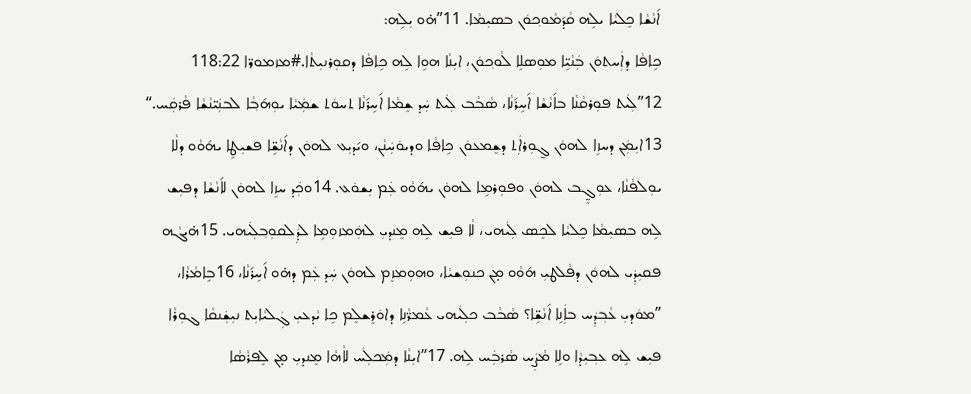ܐ݇ܢܵܫܵܐ ܟܸܠܝܵܐ ܝܠܹܗ ܩܵܕ݇ܡܵܘܟ݂ܘܿܢ ܒܣܝܼܡܵܐ. 11”ܗ̇ܘ ܝܼܠܹܗ:
ܟܹܐܦܵܐ ܕܐܲܚܬܘܿܢ ܒܲܢܵܝܹ̈ܐ ܡܘܼܣܠܹܐ ܠܵܘܟ݂ܘܿܢ، ܐܝܼܢܵܐ ܗܘܹܐ ܠܹܗ ܟܹܐܦܵܐ ܕܩܘܼܪܢܝܼܬܵܐ.#ܡܙܡܘܪ̈ܐ 118:22
12”ܠܲܝܬ ܦܘܼܪܩܵܢܵܐ ܒܐ݇ܢܵܫܵܐ ܐ݇ܚܹܪ݇ܢܵܐ، ܣܵܒܵܒ ܠܲܝܬ ܚܲܕ ܫܸܡܵܐ ܐ݇ܚܹܪ݇ܢܵܐ ܬܚܘܿܬ ܫܡܲܝܵܐ ܝܘܼܗ݇ܒ݂ܵܐ ܠܒܢܲܝ̈ܢܵܫܵܐ ܦܵܪܩܲܚ.“
13ܐܝܼܡܲܢ ܕܚܙܹܐ ܠܗܘܿܢ ܓ̰ܘܼܪܐܲܬ ܕܫܸܡܥܘܿܢ ܟܹܐܦܵܐ ܘܕܝܘܿܚܲܢܵܢ، ܘܝ݇ܕܝܼܥ ܠܗܘܿܢ ܕܐ݇ܢܵܫܹ̈ܐ ܦܫܝܼܛܹܐ ܝܗ݇ܘܵܘ ܕܠܵܐ ܝܘܼܠܦܵܢܵܐ، ܥܘܼܓ̰ܸܒ ܠܗܘܿܢ ܘܦܘܼܪܡܹܐ ܠܗܘܿܢ ܝܗ݇ܘܵܘ ܥܲܡ ܝܼܫܘܿܥ. 14ܘܟܲܕ ܚܙܹܐ ܠܗܘܿܢ ܠܐ݇ܢܵܫܵܐ ܕܦܝܼܫ ܠܹܗ ܒܣܝܼܡܵܐ ܟܸܠܝܵܐ ܠܟܸܣ ܠܲܝܗܝ، ܠܵܐ ܦܝܼܫ ܠܹܗ ܡܸܢܕܝܼ ܠܗܲܡܙܘܼܡܹܐ ܠܕܲܠܩܘܼܒ݂ܠܲܝܗܝ. 15ܗ̇ܝܓܵܗ ܦܩܝܼܕܲܝ ܠܗܘܿܢ ܕܦܵܠܛܝܼ ܗ݇ܘܵܘ ܡ̣ܢ ܟܢܘܼܫܝܵܐ، ܘܗܘܼܡܙܸܡ ܠܗܘܿܢ ܚܲܕ ܥܲܡ ܕܗ̇ܘ ܐ݇ܚܹܪ݇ܢܵܐ، 16ܒܹܐܡܵܪܵܐ، ”ܡܘܿܕܝܼ ܥܵܒ݂ܕܲܚ ܒܐܲܢܹܐ ܐ݇ܢܵܫܹ̈ܐ؟ ܣܵܒܵܒ ܟܠܲܝܗܝ ܥܵܡܪ̈ܵܢܹܐ ܕܐܘܿܪܸܫܠܸܡ ܟܹܐ ܝܵܕܥܝܼ ܓܲܠܝܵܐܝܼܬ ܢܝܼܫܲܢܩܵܐ ܓܘܼܪܵܐ ܦܝܼܫ ܠܹܗ ܥܒ݂ܝܼܕܵܐ ܘܠܹܐ ܡܵܨܲܚ ܣܵܪܒܲܚ ܠܹܗ. 17”ܐܝܼܢܵܐ ܕܡܲܟܠܲܚ ܠܐܵܗܵܐ ܡܸܢܕܝܼ ܡ̣ܢ ܠܸܦܪܵܣܵܐ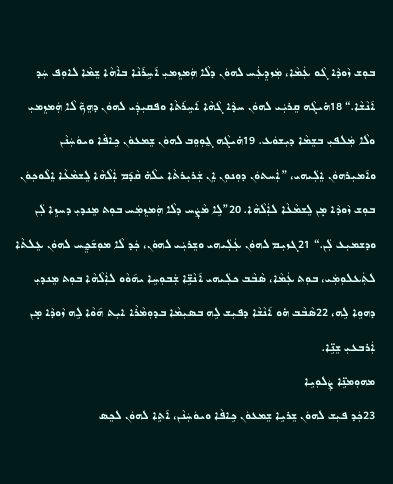ܒܘܼܫ ܙܵܘܕܵܐ ܓܵܘ ܥܲܡܵܐ، ܡܲܙܕܸܥܲܚ ܠܗܘܿܢ ܕܠܵܐ ܗܲܡܙܸܡܝܼ ܐ݇ܚܹܪ݇ܢܵܐ ܒܐܵܗܵܐ ܫܸܡܵܐ ܠܐܘܼܦ ܚܲܕ ܐ݇ܢܵܫܵܐ.“ 18ܗ̇ܝܓܵܗ ܩܸܪܝܲܝ ܠܗܘܿܢ ܚܕܵܐ ܓܵܗܵܐ ܐ݇ܚܹܪ݇ܬܵܐ ܘܦܩܝܼܕܲܝ ܠܗܘܿܢ ܕܗܸܟ̃ ܠܵܐ ܗܲܡܙܸܡܝܼ ܘܠܵܐ ܡܲܠܦܝܼ ܒܫܸܡܵܐ ܕܝܼܫܘܿܥ. 19ܗ̇ܝܓܵܗ ܓ̰ܘܼܘܸܒ ܠܗܘܿܢ ܫܸܡܥܘܿܢ ܟܹܐܦܵܐ ܘܝܘܿܚܲܢܵܢ ܘܐ݇ܡܝܼܪܗܘܿܢ ܐܸܠܲܝܗܝ، ”ܐܲܚܬܘܿܢ ܕܘܼܢܘܼܢ ܐܸܢ ܫܲܪܝܼܪܬܵܐ ܝܠܵܗ̇ ܩܵܕ݇ܡ ܐܲܠܵܗܵܐ ܠܸܫܡܵܥܵܐ ܐܸܠܵܘܟ݂ܘܿܢ ܒܘܼܫ ܙܵܘܕܵܐ ܡ̣ܢ ܠܸܫܡܵܥܵܐ ܠܐܲܠܵܗܵܐ. 20”ܠܹܐ ܡܵܨܲܚ ܕܠܵܐ ܗܲܡܙܸܡܲܚ ܒܘܼܬ ܡܸܢܕܝܼ ܕܚܙܹܐ ܠܲܢ ܘܕܫܡܝܼܥ ܠܲܢ.“ 21ܓܙܝܼܡ ܠܗܘܿܢ ܥܲܠܲܝܗܝ ܘܫܸܪܝܲܝ ܠܗܘܿܢ، ܟܲܕ ܠܵܐ ܡܘܼܫ݇ܟ̰ܸܚ ܠܗܘܿܢ ܥܸܠܬܵܐ ܠܬܲܥܠܘܼܡܲܝ، ܒܘܼܬ ܥܲܡܵܐ، ܣܵܒܵܒ ܟܠܲܝܗܝ ܐ݇ܢܵܫܹ̈ܐ ܫܲܒܘܼܚܹܐ ܝܗ݇ܘܵܘ ܠܐܲܠܵܗܵܐ ܒܘܼܬ ܡܸܢܕܝܼ ܕܗܘܹܐ ܠܹܗ، 22ܣܵܒܵܒ ܗ̇ܘ ܐ݇ܢܵܫܵܐ ܕܦܝܼܫ ܠܹܗ ܒܣܝܼܡܵܐ ܒܕܘܼܡܵܪܵܐ ܐܝܼܬ ܗ݇ܘܵܐ ܠܹܗ ܙܵܘܕܵܐ ܡ̣ܢ ܐܲܪܒܥܝܼ ܫܸܢܹ̈ܐ.
ܡܗܘܼܡܢܹ̈ܐ ܨܲܠܘܼܝܹܐ
23ܟܲܕ ܦܝܼܫ ܠܗܘܿܢ ܫܸܪܝܹܐ ܫܸܡܥܘܿܢ ܟܹܐܦܵܐ ܘܝܘܿܚܲܢܵܢ، ܐ݇ܬܹܐ ܠܗܘܿܢ ܠܟܸܣ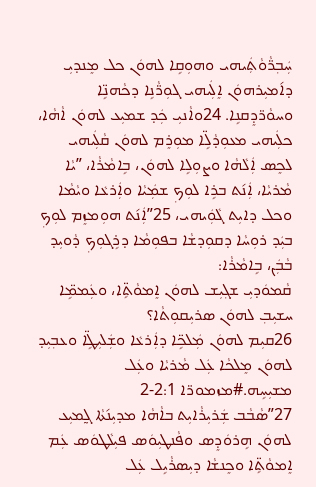ܚܲܒ݂ܪ̈ܵܘܵܬܲܝܗܝ ܘܗܘܼܩܹܐ ܠܗܘܿܢ ܟܠ ܡܸܢܕܝܼ ܕܐ݇ܡܝܼܪܗܘܿܢ ܐܸܠܲܝܗܝ ܓܘܼܪ̈ܵܢܹܐ ܕܟܵܗܢܹ̈ܐ ܘܚܘܵܪ̈ܕܸܩܢܹܐ. 24ܘܐܵܢܝܼ ܟܲܕ ܫܡܝܼܥ ܠܗܘܿܢ ܐܵܗܵܐ، ܟܠܲܝܗܝ ܡܥܘܼܕܵܠܹ̈ܐ ܡܘܼܪܸܡ ܠܗܘܿܢ ܩܵܠܲܝܗܝ ܠܟܸܣ ܐܲܠܵܗܵܐ ܘܨܘܼܠܹܐ ܠܗܘܿܢ، ܒܹܐܡܵܪܵܐ، ”ܝܵܐ ܡܵܪܝܵܐ، ܐܲܢ݇ܬ ܒܪܹܐ ܠܘܼܟ݂ ܫܡܲܝܵܐ ܘܐܲܪܥܵܐ ܘܝܵܡܵܐ ܘܟܠ ܕܐܝܼܬ ܓܵܘܲܝܗܝ، 25”ܐܲܢ݇ܬ ܗܘܼܡܙܸܡ ܠܘܼܟ݂ ܒܝܲܕ ܪܘܼܚܵܐ ܕܩܘܼܕܫܵܐ ܒܦܘܼܡܵܐ ܕܪܹܓܘܼܟ݂ ܕܵܘܝܼܕ ܒܵܒܲܢ، ܒܹܐܡܵܪܵܐ:
ܩܵܡܘܿܕܝܼ ܫܓ݂ܝܼܫ ܠܗܘܿܢ ܐܸܡܘܵܬܹ̈ܐ، ܘܥܲܡܡܹ̈ܐ ܚܫܝܼܒ݂ ܠܗܘܿܢ ܣܪܝܼܩܘܼܬܵܐ؟
26ܩܝܼܡ ܠܗܘܿܢ ܡܲܠܟܹ̈ܐ ܕܐܲܪܥܵܐ ܘܫܲܠܝܼܛܹ̈ܐ ܘܥܒ݂ܝܼܕ ܠܗܘܿܢ ܡܸܠܟܵܐ ܥܲܠ ܡܵܪܝܵܐ ܘܥܲܠ ܡܫܝܼܚܹܗ.#ܡܙܡܘܪ̈ܐ 2:1‐2
27”ܣܵܒܵܒ ܫܲܪܝܼܪܵܐܝܼܬ ܒܐܵܗܵܐ ܡܕܝܼܢ݇ܬܵܐ ܓ̰ܡܝܼܥ ܠܗܘܿܢ ܗܹܪܘܿܕܸܣ ܘܦܵܢܛܝܼܘܿܣ ܦܝܼܠܵܛܘܿܣ ܥܲܡ ܐܸܡܘܵܬܹ̈ܐ ܘܟܸܢܫܵܐ ܕܝܼܣܪܵܝܹܠ ܥܲܠ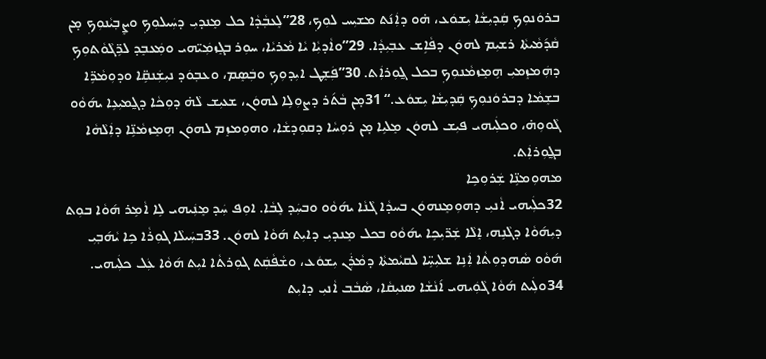ܒܪܘܿܢܘܼܟ݂ ܩܲܕܝܼܫܵܐ ܝܼܫܘܿܥ، ܗ̇ܘ ܕܐܲܢ݇ܬ ܡܫܝܼܚ ܠܘܼܟ݂، 28”ܠܸܥܒ݂ܵܕܵܐ ܟܠ ܡܸܢܕܝܼ ܕܚܲܝܠܘܼܟ݂ ܘܨܸܒ݂ܝܵܢܘܼܟ݂ ܡ̣ܢ ܩܵܕ݇ܡܵܝܬܵܐ ܪܫܝܼܡ ܠܗܘܿܢ ܕܦܵܐܹܫ ܥܒ݂ܝܼܕܵܐ. 29”ܘܐܵܕܝܼܵܐ ܝܵܐ ܡܵܪܝܵܐ، ܚܘܼܪ ܒܓܸܙܡܲܝ̈ܗܝ ܘܡܲܥܒܸܕ ܠܪܹ̈ܓܵܘܵܬܘܼܟ݂ ܕܗܲܡܙܸܡܝܼ ܗܹܡܸܙܡܵܢܘܼܟ݂ ܒܟܠ ܓ̰ܘܼܪܐܲܬ. 30”ܦܲܫܸܛ ܐܝܼܕܘܼܟ݂ ܘܒܲܣܸܡ، ܘܥܒ݂ܘܿܕ ܢܝܼܫܲܢܩܹ̈ܐ ܘܕܘܼܡܵܪܹ̈ܐ ܒܫܸܡܵܐ ܕܒܪܘܿܢܘܼܟ݂ ܩܲܕܝܼܫܵܐ ܝܼܫܘܿܥ.“ 31ܡ̣ܢ ܒܵܬ݇ܪ ܕܨܘܼܠܹܐ ܠܗܘܿܢ، ܫܥܝܼܫ ܠܵܗ̇ ܕܘܼܟܵܐ ܕܓ̰ܡܝܼܥܹܐ ܝܗ݇ܘܵܘ ܓܵܘܘܼܗ̇، ܘܟܠܲܝܗܝ ܦܝܼܫ ܠܗܘܿܢ ܡܸܠܝܹܐ ܡ̣ܢ ܪܘܼܚܵܐ ܕܩܘܼܕܫܵܐ، ܘܗܘܼܡܙܸܡ ܠܗܘܿܢ ܗܹܡܸܙܡܵܢܹ̈ܐ ܕܐܲܠܵܗܵܐ ܒܓ̰ܘܼܪܐܲܬ.
ܡܗܘܼܡܢܹ̈ܐ ܫܲܪܘܼܟܹܐ
32ܟܠܲܝܗܝ ܐܵܢܝܼ ܕܗܘܼܡܸܢܗܘܿܢ ܒܚܕܵܐ ܓܵܢܵܐ ܝܗ݇ܘܵܘ ܘܒܚܲܕ ܠܸܒܵܐ. ܐܘܼܦ ܚܲܕ ܡܸܢܲܝܗܝ ܠܹܐ ܐܵܡܹܪ ܗ݇ܘܵܐ ܒܘܼܬ ܕܝܼܗ݇ܘܵܐ ܕܓܵܢܹܗ، ܐܸܠܵܐ ܫܲܪ̈ܝܼܟܹܐ ܝܗ݇ܘܵܘ ܒܟܠ ܡܸܢܕܝܼ ܕܐܝܼܬ ܗ݇ܘܵܐ ܠܗܘܿܢ. 33ܒܚܲܝܠܵܐ ܓܘܼܪܵܐ ܟܹܐ ܝܵܗ݇ܒ݂ܝܼ ܗ݇ܘܵܘ ܣܵܗܕܘܼܬܵܐ ܐܲܢܹܐ ܫܠܝܼܚܹ̈ܐ ܠܩܝܵܡܬܵܐ ܕܡܵܪܲܢ ܝܼܫܘܿܥ، ܘܫܵܦܵܩܲܬ ܓܘܼܪܬܵܐ ܐܝܼܬ ܗ݇ܘܵܐ ܥܲܠ ܟܠܲܝܗܝ. 34ܘܠܲܝܬ ܗ݇ܘܵܐ ܓܵܘܲܝܗܝ ܐ݇ܢܵܫܵܐ ܣܢܝܼܩܵܐ، ܣܵܒܵܒ ܐܵܢܝܼ ܕܐܝܼܬ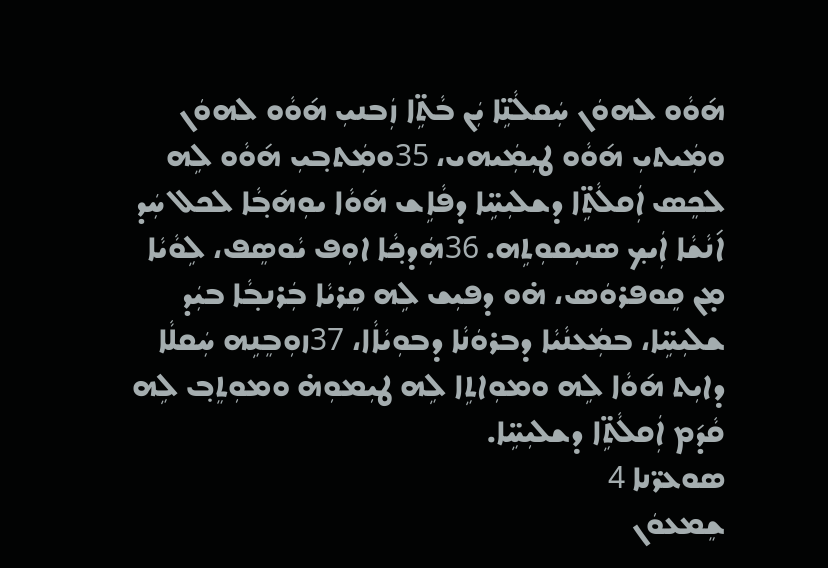ܗ݇ܘܵܘ ܠܗܘܿܢ ܚܲܩܠܵܢܹ̈ܐ ܝܲܢ ܒܵܬܹ̈ܐ ܙܲܒܢܝܼ ܗ݇ܘܵܘ ܠܗܘܿܢ ܘܡܲܝܬܝܼ ܗ݇ܘܵܘ ܛܝܼܡܲܝܗܝ، 35ܘܡܲܬܒ݂ܝܼ ܗ݇ܘܵܘ ܠܹܗ ܠܟܸܣ ܐܲܩܠܵܬܹ̈ܐ ܕܫܠܝܼܚܹ̈ܐ ܕܦܵܐܹܫ ܗ݇ܘܵܐ ܝܘܼܗ݇ܒ݂ܵܐ ܠܟܠ ܚܲܕ ܐ݇ܢܵܫܵܐ ܐܲܝܟ݂ ܣܢܝܼܩܘܼܬܹܗ. 36ܗܲܕܟ݂ܵܐ ܐܘܼܦ ܝܵܘܣܸܦ، ܠܹܘܵܝܵܐ ܡ̣ܢ ܩܸܘܦܪܘܿܣ، ܗ̇ܘ ܕܦܝܼܫ ܠܹܗ ܩܸܪܝܵܐ ܒܲܪܢܒ݂ܵܐ ܒܝܲܕ ܫܠܝܼܚܹ̈ܐ، ܒܡܲܥܢܵܝܵܐ ܕܒܪܘܿܢܵܐ ܕܒܘܼܝܵܐܵܐ، 37ܙܘܼܒܸܢܹܗ ܚܲܩܠܵܐ ܕܐܝܼܬ ܗ݇ܘܵܐ ܠܹܗ ܘܡܘܼܐܬܹܐ ܠܹܗ ܛܝܼܡܘܼܗ̇ ܘܡܘܼܬܸܒ݂ ܠܹܗ ܩܵܕ݇ܡ ܐܲܩܠܵܬܹ̈ܐ ܕܫܠܝܼܚܹ̈ܐ.
ܣܘܥܪ̈ܢܐ 4
ܫܸܡܥܘܿܢ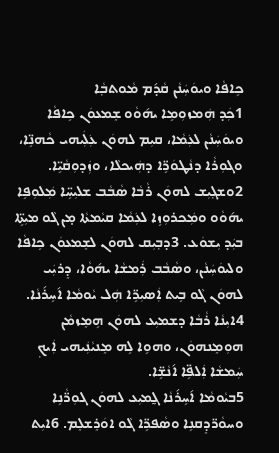ܟܹܐܦܵܐ ܘܝܘܿܚܲܢܵܢ ܩܵܕ݇ܡ ܡܵܘܬܒ݂ܵܐ
1ܟܲܕ ܗܲܡܙܘܼܡܹܐ ܝܗ݇ܘܵܘ ܫܸܡܥܘܿܢ ܟܹܐܦܵܐ ܘܝܘܿܚܲܢܵܢ ܠܥܲܡܵܐ، ܩܝܼܡ ܠܗܘܿܢ ܥܲܠܲܝܗܝ ܟܵܗܢܹ̈ܐ، ܘܓܘܼܪܵܐ ܕܢܵܛܘܿܪܹ̈ܐ ܕܗܲܝܟܠܵܐ، ܘܙܲܕܘܼܩܵܝܹ̈ܐ. 2ܘܫܓ݂ܝܼܫ ܠܗܘܿܢ ܪܵܒܵܐ ܣܵܒܵܒ ܫܠܝܼܚܹ̈ܐ ܡܲܠܘܼܦܹܐ ܝܗ݇ܘܵܘ ܘܡܲܟܪܘܼܙܹܐ ܠܥܲܡܵܐ ܩܝܵܡܬܵܐ ܡ̣ܢ ܓܵܘ ܡܝܼܬܹ̈ܐ ܒܝܲܕ ܝܼܫܘܿܥ. 3ܕܒ݂ܝܼܩ ܠܗܘܿܢ ܠܫܸܡܥܘܿܢ ܟܹܐܦܵܐ ܘܠܝܘܿܚܲܢܵܢ، ܘܣܵܒܵܒ ܪܲܡܫܵܐ ܝܗ݇ܘܵܐ، ܕܸܪܝܲܝ ܠܗܘܿܢ ܓܵܘ ܒܹܝܬ ܐܲܣܝܼܪܹ̈ܐ ܗܲܠ ܝܵܘܡܵܐ ܐ݇ܚܹܪ݇ܢܵܐ. 4ܐܝܼܢܵܐ ܪܵܒܵܐ ܕܫܡܝܼܥ ܠܗܘܿܢ ܗܹܡܸܙܡܵܢ ܗܘܼܡܸܢܗܘܿܢ، ܘܗܘܹܐ ܠܹܗ ܡܸܢܝܵܢܲܝܗܝ ܐܲܝܟ݂ ܚܲܡܫܵܐ ܐܲܠܦܹ̈ܐ ܐ݇ܢܵܫܹ̈ܐ.
5ܒܝܵܘܡܵܐ ܐ݇ܚܹܪ݇ܢܵܐ ܓ̰ܡܝܼܥ ܠܗܘܿܢ ܓܘܼܪ̈ܵܢܹܐ ܘܚܘܵܪ̈ܕܸܩܢܹܐ ܘܣܵܦܪܹ̈ܐ ܓܵܘ ܐܘܿܪܸܫܠܸܡ. 6ܐܝܼܬ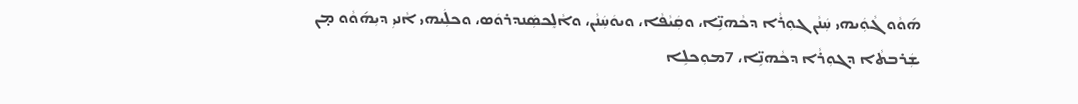ܗ݇ܘܵܘ ܓܵܘܲܝܗܝ ܚܲܢܵܢ ܓܘܼܪܵܐ ܕܟܵܗܢܹ̈ܐ، ܘܩܲܝܵܦܵܐ، ܘܝܘܿܚܲܢܵܢ، ܘܐܵܠܸܟܣܲܢܕܪܘܿܣ، ܘܟܠܲܝܗܝ ܐܵܢܝܼ ܕܝܼܗ݇ܘܵܘ ܡ̣ܢ ܫܲܪܒܬܵܐ ܕܓܘܼܪܵܐ ܕܟܵܗܢܹ̈ܐ، 7ܡܘܼܟܠܹܐ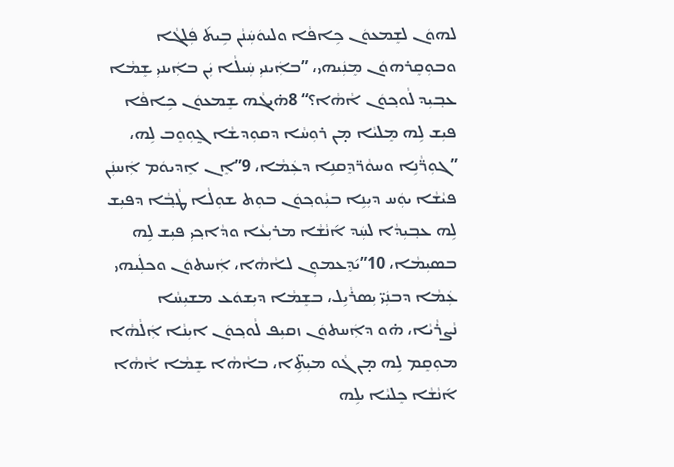ܠܗܘܿܢ ܠܫܸܡܥܘܿܢ ܟܹܐܦܵܐ ܘܠܝܘܿܚܲܢܵܢ ܒܹܝܬ݇ ܦܲܠܓܵܐ ܘܒܘܼܩܸܪܗܘܿܢ ܡܸܢܲܝܗܝ، ”ܒܐܲܝܢܝܼ ܚܲܝܠܵܐ ܝܲܢ ܒܐܲܝܢܝܼ ܫܸܡܵܐ ܥܒ݂ܝܼܕ ܠܵܘܟ݂ܘܿܢ ܐܵܗܵܐ؟“ 8ܗ̇ܝܓܵܗ ܫܸܡܥܘܿܢ ܟܹܐܦܵܐ ܦܝܼܫ ܠܹܗ ܡܸܠܝܵܐ ܡ̣ܢ ܪܘܼܚܵܐ ܕܩܘܼܕܫܵܐ ܓ̰ܘܼܘܸܒ ܠܹܗ، ”ܓܘܼܪ̈ܵܢܹܐ ܘܚܘܵܪ̈ܕܸܩܢܹܐ ܕܥܲܡܵܐ، 9”ܐܸܢ ܐܸܕܝܘܿܡ ܐܲܚܢܲܢ ܦܝܵܫܵܐ ܝܘܲܚ ܕܝܼܢܹܐ ܒܝܼܵܘܟ݂ܘܿܢ ܒܘܼܬ ܫܘܼܠܵܐ ܛܵܒ݂ܵܐ ܕܦܝܼܫ ܠܹܗ ܥܒ݂ܝܼܕܵܐ ܠܚܲܕ ܐ݇ܢܵܫܵܐ ܡܪܝܼܥܵܐ ܘܕܵܐܟ݂ܝܼ ܦܝܼܫ ܠܹܗ ܒܣܝܼܡܵܐ، 10”ܝ݇ܕܸܥܡܘܼܢ ܠܐܵܗܵܐ، ܐܲܚܬܘܿܢ ܘܟܠܲܝܗܝ ܥܲܡܵܐ ܕܒܢܲܝ̈ ܝܼܣܪܵܝܹܠ، ܒܫܸܡܵܐ ܕܝܼܫܘܿܥ ܡܫܝܼܚܵܐ ܢܵܨܪܵܝܵܐ، ܗ̇ܘ ܕܐܲܚܬܘܿܢ ܙܩܝܼܦ ܠܵܘܟ݂ܘܿܢ ܐܝܼܢܵܐ ܐܲܠܵܗܵܐ ܡܘܼܩܸܡ ܠܹܗ ܡ̣ܢ ܓܵܘ ܡܝܼܬܹ̈ܐ، ܒܐܵܗܵܐ ܫܸܡܵܐ ܐܵܗܵܐ ܐ݇ܢܵܫܵܐ ܟܸܠܝܵܐ ܝܠܹܗ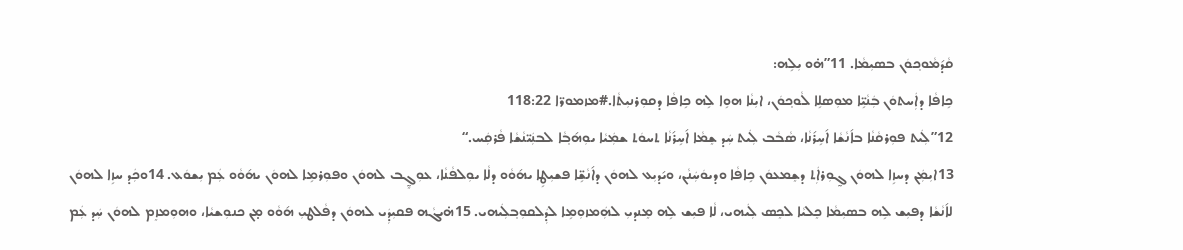ܩܵܕ݇ܡܵܘܟ݂ܘܿܢ ܒܣܝܼܡܵܐ. 11”ܗ̇ܘ ܝܼܠܹܗ:
ܟܹܐܦܵܐ ܕܐܲܚܬܘܿܢ ܒܲܢܵܝܹ̈ܐ ܡܘܼܣܠܹܐ ܠܵܘܟ݂ܘܿܢ، ܐܝܼܢܵܐ ܗܘܹܐ ܠܹܗ ܟܹܐܦܵܐ ܕܩܘܼܪܢܝܼܬܵܐ.#ܡܙܡܘܪ̈ܐ 118:22
12”ܠܲܝܬ ܦܘܼܪܩܵܢܵܐ ܒܐ݇ܢܵܫܵܐ ܐ݇ܚܹܪ݇ܢܵܐ، ܣܵܒܵܒ ܠܲܝܬ ܚܲܕ ܫܸܡܵܐ ܐ݇ܚܹܪ݇ܢܵܐ ܬܚܘܿܬ ܫܡܲܝܵܐ ܝܘܼܗ݇ܒ݂ܵܐ ܠܒܢܲܝ̈ܢܵܫܵܐ ܦܵܪܩܲܚ.“
13ܐܝܼܡܲܢ ܕܚܙܹܐ ܠܗܘܿܢ ܓ̰ܘܼܪܐܲܬ ܕܫܸܡܥܘܿܢ ܟܹܐܦܵܐ ܘܕܝܘܿܚܲܢܵܢ، ܘܝ݇ܕܝܼܥ ܠܗܘܿܢ ܕܐ݇ܢܵܫܹ̈ܐ ܦܫܝܼܛܹܐ ܝܗ݇ܘܵܘ ܕܠܵܐ ܝܘܼܠܦܵܢܵܐ، ܥܘܼܓ̰ܸܒ ܠܗܘܿܢ ܘܦܘܼܪܡܹܐ ܠܗܘܿܢ ܝܗ݇ܘܵܘ ܥܲܡ ܝܼܫܘܿܥ. 14ܘܟܲܕ ܚܙܹܐ ܠܗܘܿܢ ܠܐ݇ܢܵܫܵܐ ܕܦܝܼܫ ܠܹܗ ܒܣܝܼܡܵܐ ܟܸܠܝܵܐ ܠܟܸܣ ܠܲܝܗܝ، ܠܵܐ ܦܝܼܫ ܠܹܗ ܡܸܢܕܝܼ ܠܗܲܡܙܘܼܡܹܐ ܠܕܲܠܩܘܼܒ݂ܠܲܝܗܝ. 15ܗ̇ܝܓܵܗ ܦܩܝܼܕܲܝ ܠܗܘܿܢ ܕܦܵܠܛܝܼ ܗ݇ܘܵܘ ܡ̣ܢ ܟܢܘܼܫܝܵܐ، ܘܗܘܼܡܙܸܡ ܠܗܘܿܢ ܚܲܕ ܥܲܡ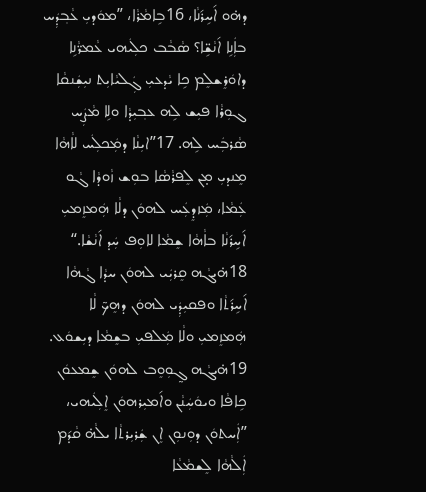ܕܗ̇ܘ ܐ݇ܚܹܪ݇ܢܵܐ، 16ܒܹܐܡܵܪܵܐ، ”ܡܘܿܕܝܼ ܥܵܒ݂ܕܲܚ ܒܐܲܢܹܐ ܐ݇ܢܵܫܹ̈ܐ؟ ܣܵܒܵܒ ܟܠܲܝܗܝ ܥܵܡܪ̈ܵܢܹܐ ܕܐܘܿܪܸܫܠܸܡ ܟܹܐ ܝܵܕܥܝܼ ܓܲܠܝܵܐܝܼܬ ܢܝܼܫܲܢܩܵܐ ܓܘܼܪܵܐ ܦܝܼܫ ܠܹܗ ܥܒ݂ܝܼܕܵܐ ܘܠܹܐ ܡܵܨܲܚ ܣܵܪܒܲܚ ܠܹܗ. 17”ܐܝܼܢܵܐ ܕܡܲܟܠܲܚ ܠܐܵܗܵܐ ܡܸܢܕܝܼ ܡ̣ܢ ܠܸܦܪܵܣܵܐ ܒܘܼܫ ܙܵܘܕܵܐ ܓܵܘ ܥܲܡܵܐ، ܡܲܙܕܸܥܲܚ ܠܗܘܿܢ ܕܠܵܐ ܗܲܡܙܸܡܝܼ ܐ݇ܚܹܪ݇ܢܵܐ ܒܐܵܗܵܐ ܫܸܡܵܐ ܠܐܘܼܦ ܚܲܕ ܐ݇ܢܵܫܵܐ.“ 18ܗ̇ܝܓܵܗ ܩܸܪܝܲܝ ܠܗܘܿܢ ܚܕܵܐ ܓܵܗܵܐ ܐ݇ܚܹܪ݇ܬܵܐ ܘܦܩܝܼܕܲܝ ܠܗܘܿܢ ܕܗܸܟ̃ ܠܵܐ ܗܲܡܙܸܡܝܼ ܘܠܵܐ ܡܲܠܦܝܼ ܒܫܸܡܵܐ ܕܝܼܫܘܿܥ. 19ܗ̇ܝܓܵܗ ܓ̰ܘܼܘܸܒ ܠܗܘܿܢ ܫܸܡܥܘܿܢ ܟܹܐܦܵܐ ܘܝܘܿܚܲܢܵܢ ܘܐ݇ܡܝܼܪܗܘܿܢ ܐܸܠܲܝܗܝ، ”ܐܲܚܬܘܿܢ ܕܘܼܢܘܼܢ ܐܸܢ ܫܲܪܝܼܪܬܵܐ ܝܠܵܗ̇ ܩܵܕ݇ܡ ܐܲܠܵܗܵܐ ܠܸܫܡܵܥܵܐ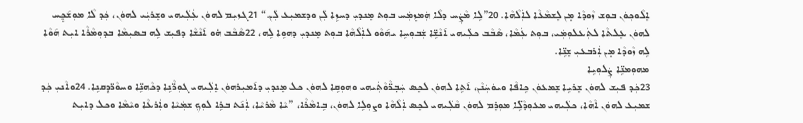ܐܸܠܵܘܟ݂ܘܿܢ ܒܘܼܫ ܙܵܘܕܵܐ ܡ̣ܢ ܠܸܫܡܵܥܵܐ ܠܐܲܠܵܗܵܐ. 20”ܠܹܐ ܡܵܨܲܚ ܕܠܵܐ ܗܲܡܙܸܡܲܚ ܒܘܼܬ ܡܸܢܕܝܼ ܕܚܙܹܐ ܠܲܢ ܘܕܫܡܝܼܥ ܠܲܢ.“ 21ܓܙܝܼܡ ܠܗܘܿܢ ܥܲܠܲܝܗܝ ܘܫܸܪܝܲܝ ܠܗܘܿܢ، ܟܲܕ ܠܵܐ ܡܘܼܫ݇ܟ̰ܸܚ ܠܗܘܿܢ ܥܸܠܬܵܐ ܠܬܲܥܠܘܼܡܲܝ، ܒܘܼܬ ܥܲܡܵܐ، ܣܵܒܵܒ ܟܠܲܝܗܝ ܐ݇ܢܵܫܹ̈ܐ ܫܲܒܘܼܚܹܐ ܝܗ݇ܘܵܘ ܠܐܲܠܵܗܵܐ ܒܘܼܬ ܡܸܢܕܝܼ ܕܗܘܹܐ ܠܹܗ، 22ܣܵܒܵܒ ܗ̇ܘ ܐ݇ܢܵܫܵܐ ܕܦܝܼܫ ܠܹܗ ܒܣܝܼܡܵܐ ܒܕܘܼܡܵܪܵܐ ܐܝܼܬ ܗ݇ܘܵܐ ܠܹܗ ܙܵܘܕܵܐ ܡ̣ܢ ܐܲܪܒܥܝܼ ܫܸܢܹ̈ܐ.
ܡܗܘܼܡܢܹ̈ܐ ܨܲܠܘܼܝܹܐ
23ܟܲܕ ܦܝܼܫ ܠܗܘܿܢ ܫܸܪܝܹܐ ܫܸܡܥܘܿܢ ܟܹܐܦܵܐ ܘܝܘܿܚܲܢܵܢ، ܐ݇ܬܹܐ ܠܗܘܿܢ ܠܟܸܣ ܚܲܒ݂ܪ̈ܵܘܵܬܲܝܗܝ ܘܗܘܼܩܹܐ ܠܗܘܿܢ ܟܠ ܡܸܢܕܝܼ ܕܐ݇ܡܝܼܪܗܘܿܢ ܐܸܠܲܝܗܝ ܓܘܼܪ̈ܵܢܹܐ ܕܟܵܗܢܹ̈ܐ ܘܚܘܵܪ̈ܕܸܩܢܹܐ. 24ܘܐܵܢܝܼ ܟܲܕ ܫܡܝܼܥ ܠܗܘܿܢ ܐܵܗܵܐ، ܟܠܲܝܗܝ ܡܥܘܼܕܵܠܹ̈ܐ ܡܘܼܪܸܡ ܠܗܘܿܢ ܩܵܠܲܝܗܝ ܠܟܸܣ ܐܲܠܵܗܵܐ ܘܨܘܼܠܹܐ ܠܗܘܿܢ، ܒܹܐܡܵܪܵܐ، ”ܝܵܐ ܡܵܪܝܵܐ، ܐܲܢ݇ܬ ܒܪܹܐ ܠܘܼܟ݂ ܫܡܲܝܵܐ ܘܐܲܪܥܵܐ ܘܝܵܡܵܐ ܘܟܠ ܕܐܝܼܬ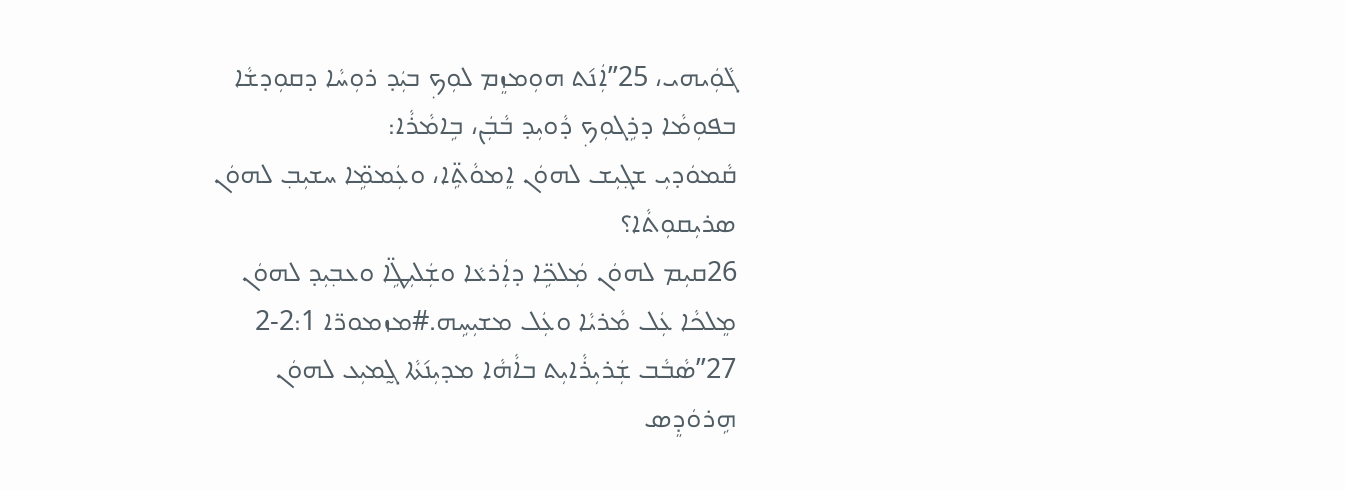ܓܵܘܲܝܗܝ، 25”ܐܲܢ݇ܬ ܗܘܼܡܙܸܡ ܠܘܼܟ݂ ܒܝܲܕ ܪܘܼܚܵܐ ܕܩܘܼܕܫܵܐ ܒܦܘܼܡܵܐ ܕܪܹܓܘܼܟ݂ ܕܵܘܝܼܕ ܒܵܒܲܢ، ܒܹܐܡܵܪܵܐ:
ܩܵܡܘܿܕܝܼ ܫܓ݂ܝܼܫ ܠܗܘܿܢ ܐܸܡܘܵܬܹ̈ܐ، ܘܥܲܡܡܹ̈ܐ ܚܫܝܼܒ݂ ܠܗܘܿܢ ܣܪܝܼܩܘܼܬܵܐ؟
26ܩܝܼܡ ܠܗܘܿܢ ܡܲܠܟܹ̈ܐ ܕܐܲܪܥܵܐ ܘܫܲܠܝܼܛܹ̈ܐ ܘܥܒ݂ܝܼܕ ܠܗܘܿܢ ܡܸܠܟܵܐ ܥܲܠ ܡܵܪܝܵܐ ܘܥܲܠ ܡܫܝܼܚܹܗ.#ܡܙܡܘܪ̈ܐ 2:1‐2
27”ܣܵܒܵܒ ܫܲܪܝܼܪܵܐܝܼܬ ܒܐܵܗܵܐ ܡܕܝܼܢ݇ܬܵܐ ܓ̰ܡܝܼܥ ܠܗܘܿܢ ܗܹܪܘܿܕܸܣ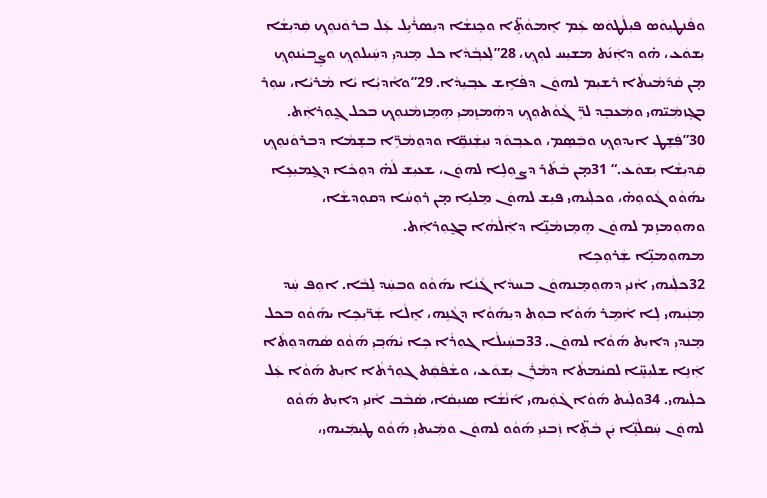ܘܦܵܢܛܝܼܘܿܣ ܦܝܼܠܵܛܘܿܣ ܥܲܡ ܐܸܡܘܵܬܹ̈ܐ ܘܟܸܢܫܵܐ ܕܝܼܣܪܵܝܹܠ ܥܲܠ ܒܪܘܿܢܘܼܟ݂ ܩܲܕܝܼܫܵܐ ܝܼܫܘܿܥ، ܗ̇ܘ ܕܐܲܢ݇ܬ ܡܫܝܼܚ ܠܘܼܟ݂، 28”ܠܸܥܒ݂ܵܕܵܐ ܟܠ ܡܸܢܕܝܼ ܕܚܲܝܠܘܼܟ݂ ܘܨܸܒ݂ܝܵܢܘܼܟ݂ ܡ̣ܢ ܩܵܕ݇ܡܵܝܬܵܐ ܪܫܝܼܡ ܠܗܘܿܢ ܕܦܵܐܹܫ ܥܒ݂ܝܼܕܵܐ. 29”ܘܐܵܕܝܼܵܐ ܝܵܐ ܡܵܪܝܵܐ، ܚܘܼܪ ܒܓܸܙܡܲܝ̈ܗܝ ܘܡܲܥܒܸܕ ܠܪܹ̈ܓܵܘܵܬܘܼܟ݂ ܕܗܲܡܙܸܡܝܼ ܗܹܡܸܙܡܵܢܘܼܟ݂ ܒܟܠ ܓ̰ܘܼܪܐܲܬ. 30”ܦܲܫܸܛ ܐܝܼܕܘܼܟ݂ ܘܒܲܣܸܡ، ܘܥܒ݂ܘܿܕ ܢܝܼܫܲܢܩܹ̈ܐ ܘܕܘܼܡܵܪܹ̈ܐ ܒܫܸܡܵܐ ܕܒܪܘܿܢܘܼܟ݂ ܩܲܕܝܼܫܵܐ ܝܼܫܘܿܥ.“ 31ܡ̣ܢ ܒܵܬ݇ܪ ܕܨܘܼܠܹܐ ܠܗܘܿܢ، ܫܥܝܼܫ ܠܵܗ̇ ܕܘܼܟܵܐ ܕܓ̰ܡܝܼܥܹܐ ܝܗ݇ܘܵܘ ܓܵܘܘܼܗ̇، ܘܟܠܲܝܗܝ ܦܝܼܫ ܠܗܘܿܢ ܡܸܠܝܹܐ ܡ̣ܢ ܪܘܼܚܵܐ ܕܩܘܼܕܫܵܐ، ܘܗܘܼܡܙܸܡ ܠܗܘܿܢ ܗܹܡܸܙܡܵܢܹ̈ܐ ܕܐܲܠܵܗܵܐ ܒܓ̰ܘܼܪܐܲܬ.
ܡܗܘܼܡܢܹ̈ܐ ܫܲܪܘܼܟܹܐ
32ܟܠܲܝܗܝ ܐܵܢܝܼ ܕܗܘܼܡܸܢܗܘܿܢ ܒܚܕܵܐ ܓܵܢܵܐ ܝܗ݇ܘܵܘ ܘܒܚܲܕ ܠܸܒܵܐ. ܐܘܼܦ ܚܲܕ ܡܸܢܲܝܗܝ ܠܹܐ ܐܵܡܹܪ ܗ݇ܘܵܐ ܒܘܼܬ ܕܝܼܗ݇ܘܵܐ ܕܓܵܢܹܗ، ܐܸܠܵܐ ܫܲܪ̈ܝܼܟܹܐ ܝܗ݇ܘܵܘ ܒܟܠ ܡܸܢܕܝܼ ܕܐܝܼܬ ܗ݇ܘܵܐ ܠܗܘܿܢ. 33ܒܚܲܝܠܵܐ ܓܘܼܪܵܐ ܟܹܐ ܝܵܗ݇ܒ݂ܝܼ ܗ݇ܘܵܘ ܣܵܗܕܘܼܬܵܐ ܐܲܢܹܐ ܫܠܝܼܚܹ̈ܐ ܠܩܝܵܡܬܵܐ ܕܡܵܪܲܢ ܝܼܫܘܿܥ، ܘܫܵܦܵܩܲܬ ܓܘܼܪܬܵܐ ܐܝܼܬ ܗ݇ܘܵܐ ܥܲܠ ܟܠܲܝܗܝ. 34ܘܠܲܝܬ ܗ݇ܘܵܐ ܓܵܘܲܝܗܝ ܐ݇ܢܵܫܵܐ ܣܢܝܼܩܵܐ، ܣܵܒܵܒ ܐܵܢܝܼ ܕܐܝܼܬ ܗ݇ܘܵܘ ܠܗܘܿܢ ܚܲܩܠܵܢܹ̈ܐ ܝܲܢ ܒܵܬܹ̈ܐ ܙܲܒܢܝܼ ܗ݇ܘܵܘ ܠܗܘܿܢ ܘܡܲܝܬܝܼ ܗ݇ܘܵܘ ܛܝܼܡܲܝܗܝ،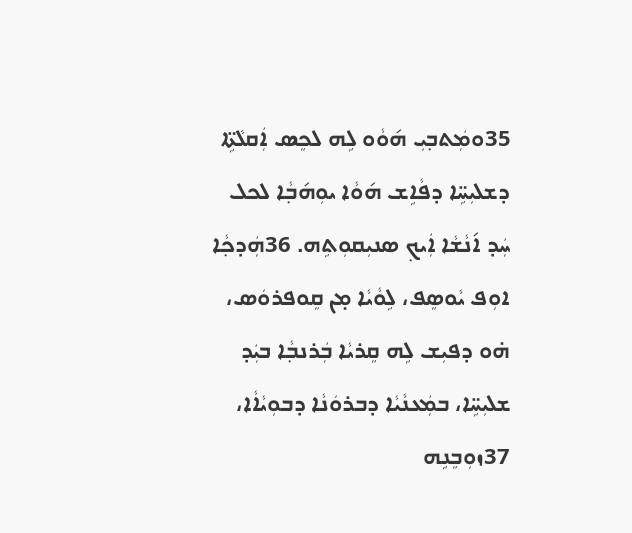35ܘܡܲܬܒ݂ܝܼ ܗ݇ܘܵܘ ܠܹܗ ܠܟܸܣ ܐܲܩܠܵܬܹ̈ܐ ܕܫܠܝܼܚܹ̈ܐ ܕܦܵܐܹܫ ܗ݇ܘܵܐ ܝܘܼܗ݇ܒ݂ܵܐ ܠܟܠ ܚܲܕ ܐ݇ܢܵܫܵܐ ܐܲܝܟ݂ ܣܢܝܼܩܘܼܬܹܗ. 36ܗܲܕܟ݂ܵܐ ܐܘܼܦ ܝܵܘܣܸܦ، ܠܹܘܵܝܵܐ ܡ̣ܢ ܩܸܘܦܪܘܿܣ، ܗ̇ܘ ܕܦܝܼܫ ܠܹܗ ܩܸܪܝܵܐ ܒܲܪܢܒ݂ܵܐ ܒܝܲܕ ܫܠܝܼܚܹ̈ܐ، ܒܡܲܥܢܵܝܵܐ ܕܒܪܘܿܢܵܐ ܕܒܘܼܝܵܐܵܐ، 37ܙܘܼܒܸܢܹܗ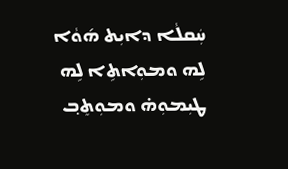ܚܲܩܠܵܐ ܕܐܝܼܬ ܗ݇ܘܵܐ ܠܹܗ ܘܡܘܼܐܬܹܐ ܠܹܗ ܛܝܼܡܘܼܗ̇ ܘܡܘܼܬܸܒ݂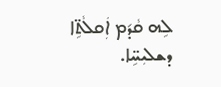ܠܹܗ ܩܵܕ݇ܡ ܐܲܩܠܵܬܹ̈ܐ ܕܫܠܝܼܚܹ̈ܐ.